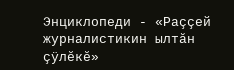Энциклопеди - «Раççей журналистикин ылтăн çÿлĕкĕ»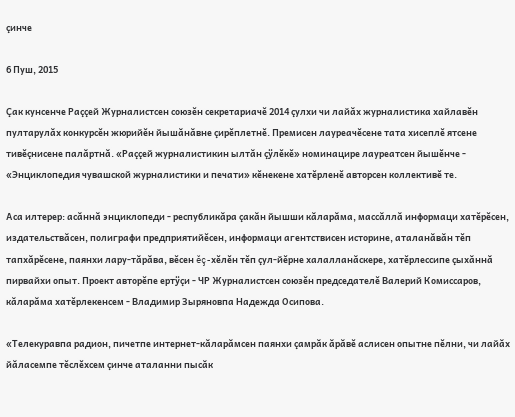çинче

6 Пуш, 2015

Çак кунсенче Раççей Журналистсен союзĕн секретариачĕ 2014 çулхи чи лайăх журналистика хайлавĕн пултарулăх конкурсĕн жюрийĕн йышăнăвне çирĕплетнĕ. Премисен лауреачĕсене тата хисеплĕ ятсене тивĕçнисене палăртнă. «Раççей журналистикин ылтăн çÿлĕкĕ» номинацире лауреатсен йышĕнче - «Энциклопедия чувашской журналистики и печати» кĕнекене хатĕрленĕ авторсен коллективĕ те.

Аса илтерер: асăннă энциклопеди - республикăра çакăн йышши кăларăма, массăллă информаци хатĕрĕсен, издательствăсен, полиграфи предприятийĕсен, информаци агентствисен историне, аталанăвăн тĕп тапхăрĕсене, паянхи лару-тăрăва, вĕсен ĕç-хĕлĕн тĕп çул-йĕрне халалланăскере, хатĕрлессипе çыхăннă пирвайхи опыт. Проект авторĕпе ертÿçи - ЧР Журналистсен союзĕн председателĕ Валерий Комиссаров, кăларăма хатĕрлекенсем - Владимир Зыряновпа Надежда Осипова.

«Телекуравпа радион, пичетпе интернет-кăларăмсен паянхи çамрăк ăрăвĕ аслисен опытне пĕлни, чи лайăх йăласемпе тĕслĕхсем çинче аталанни пысăк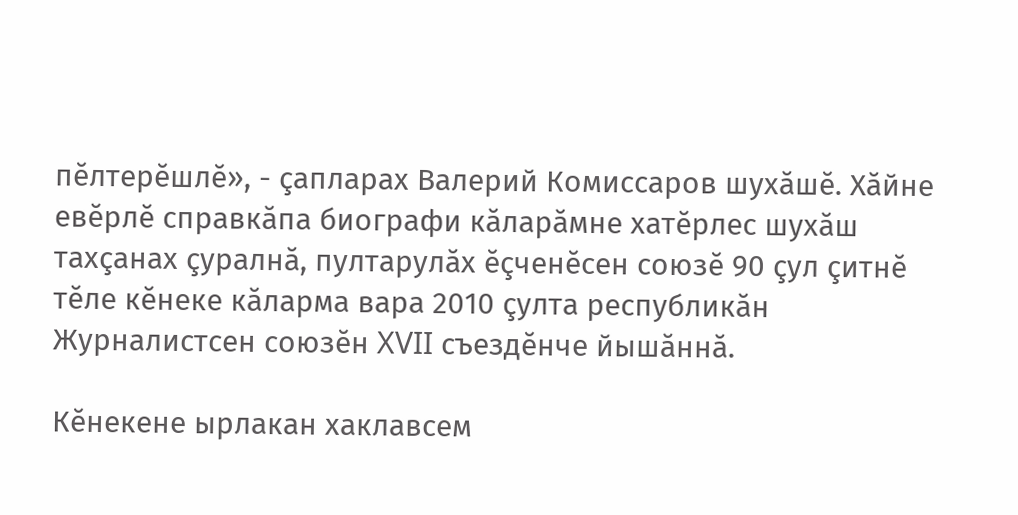пĕлтерĕшлĕ», - çапларах Валерий Комиссаров шухăшĕ. Хăйне евĕрлĕ справкăпа биографи кăларăмне хатĕрлес шухăш тахçанах çуралнă, пултарулăх ĕçченĕсен союзĕ 90 çул çитнĕ тĕле кĕнеке кăларма вара 2010 çулта республикăн Журналистсен союзĕн XVII съездĕнче йышăннă.

Кĕнекене ырлакан хаклавсем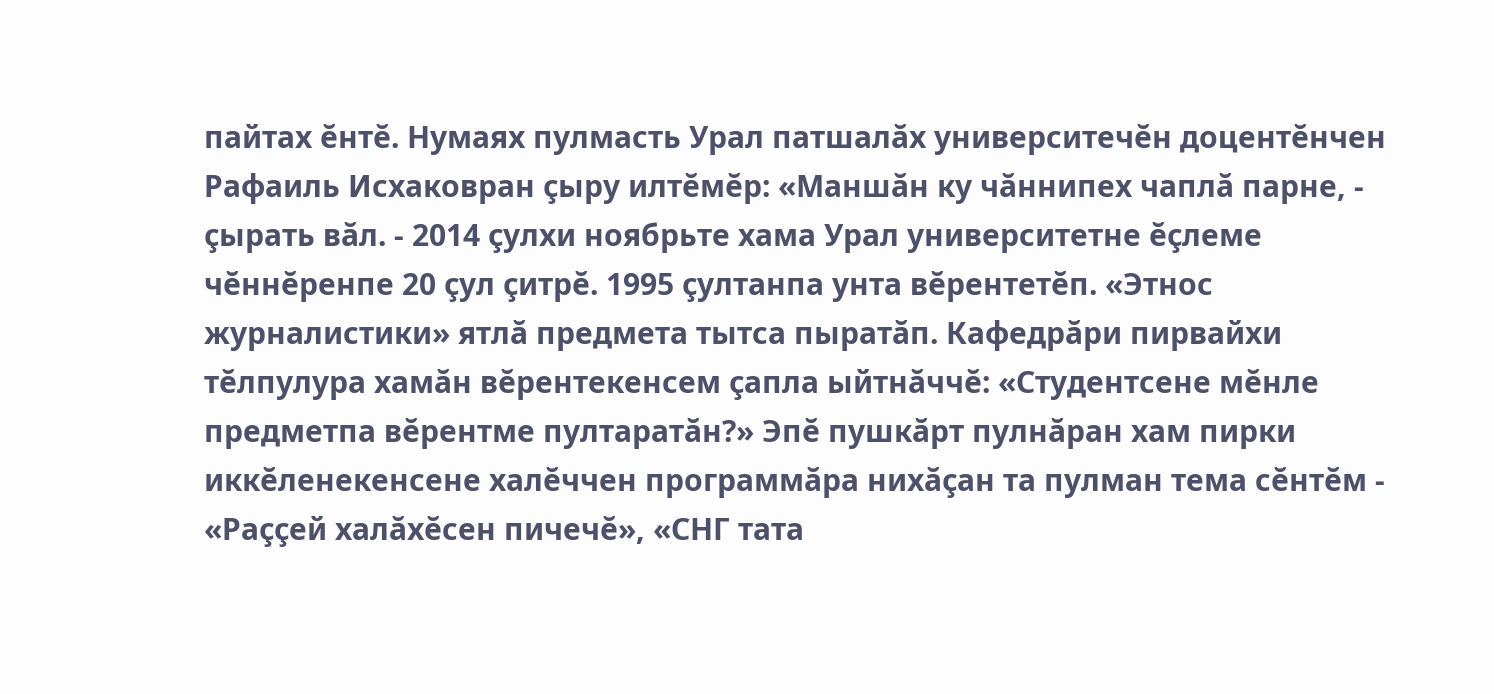пайтах ĕнтĕ. Нумаях пулмасть Урал патшалăх университечĕн доцентĕнчен Рафаиль Исхаковран çыру илтĕмĕр: «Маншăн ку чăннипех чаплă парне, - çырать вăл. - 2014 çулхи ноябрьте хама Урал университетне ĕçлеме чĕннĕренпе 20 çул çитрĕ. 1995 çултанпа унта вĕрентетĕп. «Этнос журналистики» ятлă предмета тытса пыратăп. Кафедрăри пирвайхи тĕлпулура хамăн вĕрентекенсем çапла ыйтнăччĕ: «Студентсене мĕнле предметпа вĕрентме пултаратăн?» Эпĕ пушкăрт пулнăран хам пирки иккĕленекенсене халĕччен программăра нихăçан та пулман тема сĕнтĕм - «Раççей халăхĕсен пичечĕ», «СНГ тата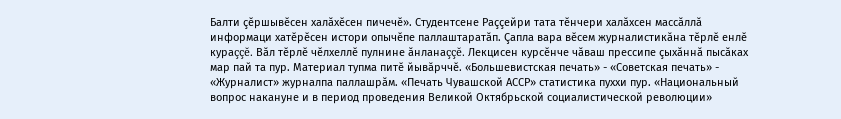Балти çĕршывĕсен халăхĕсен пичечĕ». Студентсене Раççейри тата тĕнчери халăхсен массăллă информаци хатĕрĕсен истори опычĕпе паллаштаратăп. Çапла вара вĕсем журналистикăна тĕрлĕ енлĕ кураççĕ. Вăл тĕрлĕ чĕлхеллĕ пулнине ăнланаççĕ. Лекцисен курсĕнче чăваш прессипе çыхăннă пысăках мар пай та пур. Материал тупма питĕ йывăрччĕ. «Большевистская печать» - «Советская печать» - «Журналист» журналпа паллашрăм. «Печать Чувашской АССР» статистика пуххи пур. «Национальный вопрос накануне и в период проведения Великой Октябрьской социалистической революции»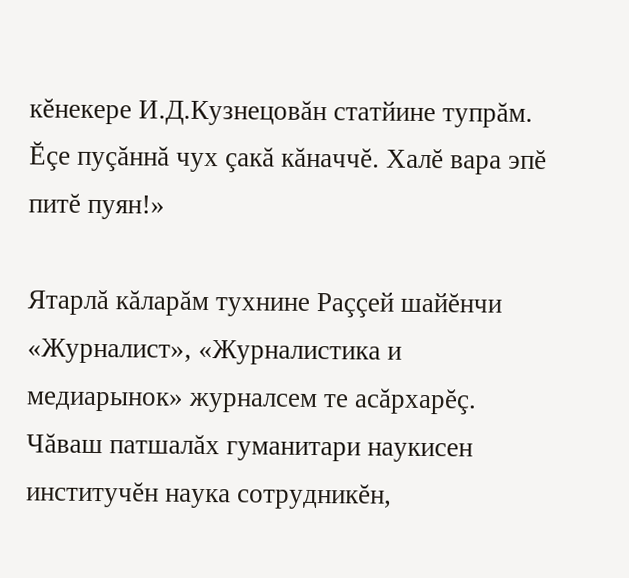кĕнекере И.Д.Кузнецовăн статйине тупрăм. Ĕçе пуçăннă чух çакă кăначчĕ. Халĕ вара эпĕ питĕ пуян!»

Ятарлă кăларăм тухнине Раççей шайĕнчи «Журналист», «Журналистика и медиарынок» журналсем те асăрхарĕç. Чăваш патшалăх гуманитари наукисен институчĕн наука сотрудникĕн,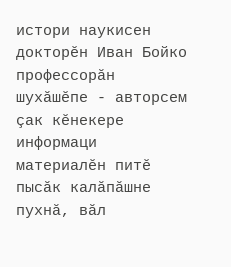истори наукисен докторĕн Иван Бойко профессорăн шухăшĕпе - авторсем çак кĕнекере информаци материалĕн питĕ пысăк калăпăшне пухнă, вăл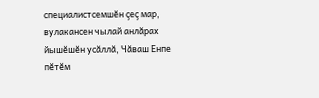специалистсемшĕн çеç мар, вулакансен чылай анлăрах йышĕшĕн усăллă, Чăваш Енпе пĕтĕм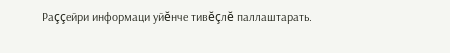Раççейри информаци уйĕнче тивĕçлĕ паллаштарать.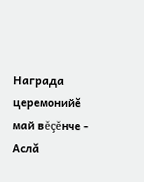Награда церемонийĕ май вĕçĕнче - Аслă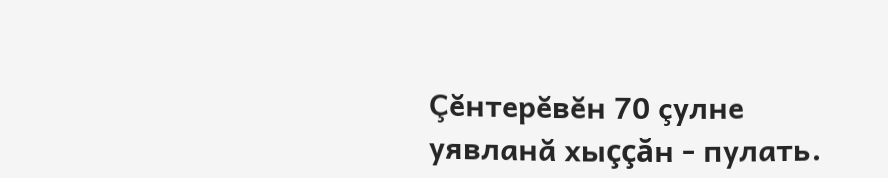Çĕнтерĕвĕн 70 çулне уявланă хыççăн - пулать.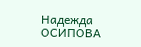Надежда ОСИПОВА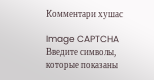Комментари хушас

Image CAPTCHA
Введите символы, которые показаны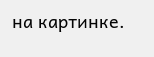на картинке.